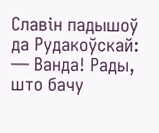Славін падышоў да Рудакоўскай:
— Ванда! Рады, што бачу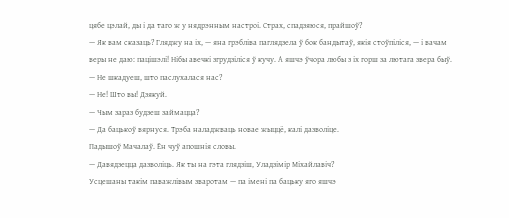цябе цэлай, ды і да таго ж у нядрэнным настроі. Страх, спадзяюся, прайшоў?
— Як вам сказаць? Гляджу на іх, — яна грэбліва паглядзела ў бок бандытаў, якія стоўпіліся, — і вачам веры не даю: пацішэлі! Нібы авечкі згрудзіліся ў кучу. А яшчэ ўчора любы з іх горш за лютага звера быў.
— Не шкадуеш, што паслухалася нас?
— Не! Што вы! Дзякуй.
— Чым зараз будзеш займацца?
— Да бацькоў вярнуся. Трэба наладжваць новае жыццё, калі дазволіце.
Падышоў Мачалаў. Ён чуў апошнія словы.
— Давядзецца дазволіць. Як ты на гэта глядзіш, Уладзімір Міхайлавіч?
Усцешаны такім паважлівым зваротам — па імені па бацьку яго яшчэ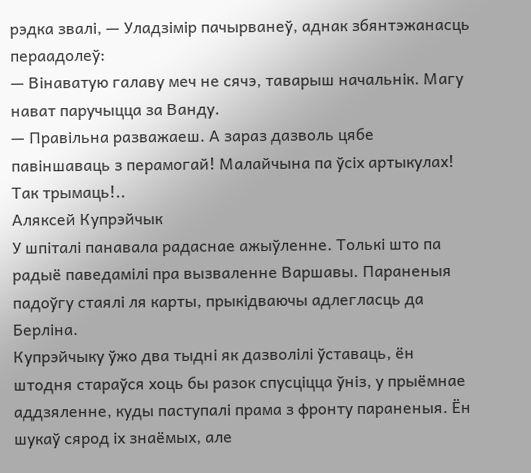рэдка звалі, — Уладзімір пачырванеў, аднак збянтэжанасць пераадолеў:
— Вінаватую галаву меч не сячэ, таварыш начальнік. Магу нават паручыцца за Ванду.
— Правільна разважаеш. А зараз дазволь цябе павіншаваць з перамогай! Малайчына па ўсіх артыкулах! Так трымаць!..
Аляксей Купрэйчык
У шпіталі панавала радаснае ажыўленне. Толькі што па радыё паведамілі пра вызваленне Варшавы. Параненыя падоўгу стаялі ля карты, прыкідваючы адлегласць да Берліна.
Купрэйчыку ўжо два тыдні як дазволілі ўставаць, ён штодня стараўся хоць бы разок спусціцца ўніз, у прыёмнае аддзяленне, куды паступалі прама з фронту параненыя. Ён шукаў сярод іх знаёмых, але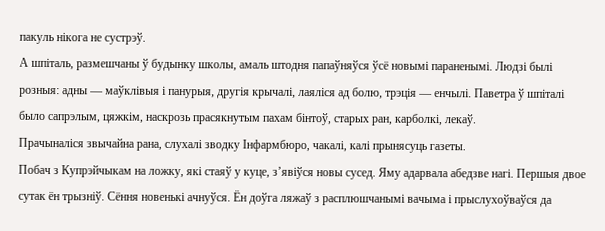пакуль нікога не сустрэў.
А шпіталь, размешчаны ў будынку школы, амаль штодня папаўняўся ўсё новымі параненымі. Людзі былі розныя: адны — маўклівыя і панурыя, другія крычалі, лаяліся ад болю, трэція — енчылі. Паветра ў шпіталі было сапрэлым, цяжкім, наскрозь прасякнутым пахам бінтоў, старых ран, карболкі, лекаў.
Прачыналіся звычайна рана, слухалі зводку Інфармбюро, чакалі, калі прынясуць газеты.
Побач з Купрэйчыкам на ложку, які стаяў у куце, з’явіўся новы сусед. Яму адарвала абедзве нагі. Першыя двое сутак ён трызніў. Сёння новенькі ачнуўся. Ён доўга ляжаў з расплюшчанымі вачыма і прыслухоўваўся да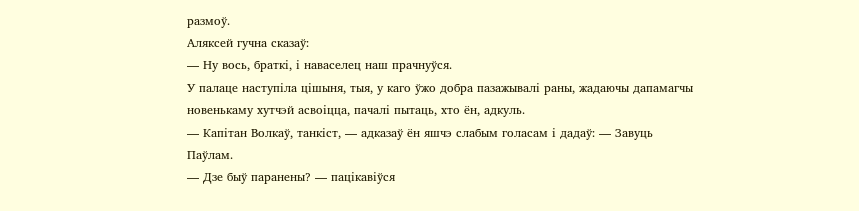размоў.
Аляксей гучна сказаў:
— Ну вось, браткі, і наваселец наш прачнуўся.
У палаце наступіла цішыня, тыя, у каго ўжо добра пазажывалі раны, жадаючы дапамагчы новенькаму хутчэй асвоіцца, пачалі пытаць, хто ён, адкуль.
— Капітан Волкаў, танкіст, — адказаў ён яшчэ слабым голасам і дадаў: — Завуць Паўлам.
— Дзе быў паранены? — пацікавіўся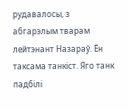рудавалосы, з абгарэлым тварам лейтэнант Назараў. Ён таксама танкіст. Яго танк падбілі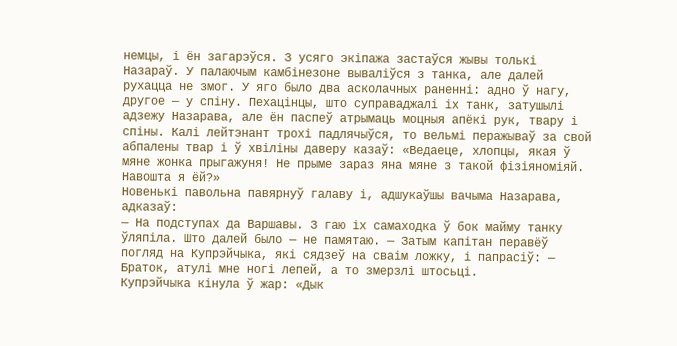немцы, і ён загарэўся. З усяго экіпажа застаўся жывы толькі Назараў. У палаючым камбінезоне вываліўся з танка, але далей рухацца не змог. У яго было два асколачных раненні: адно ў нагу, другое — у спіну. Пехацінцы, што суправаджалі іх танк, затушылі адзежу Назарава, але ён паспеў атрымаць моцныя апёкі рук, твару і спіны. Калі лейтэнант трохі падлячыўся, то вельмі перажываў за свой абпалены твар і ў хвіліны даверу казаў: «Ведаеце, хлопцы, якая ў мяне жонка прыгажуня! Не прыме зараз яна мяне з такой фізіяноміяй. Навошта я ёй?»
Новенькі павольна павярнуў галаву і, адшукаўшы вачыма Назарава, адказаў:
— На подступах да Варшавы. З гаю іх самаходка ў бок майму танку ўляпіла. Што далей было — не памятаю. — Затым капітан перавёў погляд на Купрэйчыка, які сядзеў на сваім ложку, і папрасіў: — Браток, атулі мне ногі лепей, а то змерзлі штосьці.
Купрэйчыка кінула ў жар: «Дык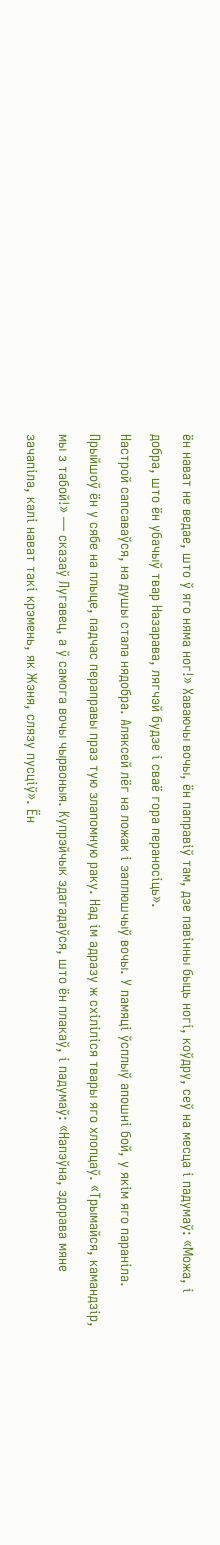ён нават не ведае, што ў яго няма ног!» Хаваючы вочы, ён паправіў там, дзе павінны быць ногі, коўдру, сеў на месца і падумаў: «Можа, і добра, што ён убачыў твар Назарава, лягчэй будзе і сваё гора пераносіць».
Настрой сапсаваўся, на душы стала нядобра. Аляксей лёг на ложак і заплюшчыў вочы. У памяці ўсплыў апошні бой, у якім яго параніла.
Прыйшоў ён у сябе на плыце, падчас пераправы праз тую злапомную раку. Над ім адразу ж схіліліся твары яго хлопцаў. «Трымайся, камандзір, мы з табой!» — сказаў Лугавец, а ў самога вочы чырвоныя. Купрэйчык здагадаўся, што ён плакаў, і падумаў: «Напэўна, здорава мяне зачапіла, калі нават такі крэмень, як Жэня, слязу пусціў». Ён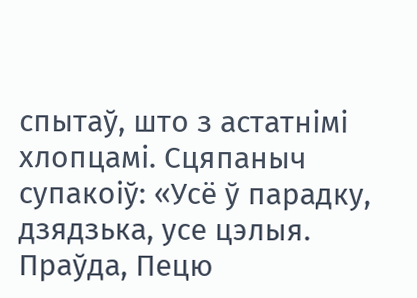спытаў, што з астатнімі хлопцамі. Сцяпаныч супакоіў: «Усё ў парадку, дзядзька, усе цэлыя. Праўда, Пецю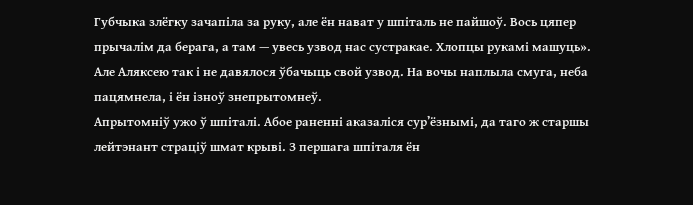Губчыка злёгку зачапіла за руку, але ён нават у шпіталь не пайшоў. Вось цяпер прычалім да берага, а там — увесь узвод нас сустракае. Хлопцы рукамі машуць».
Але Аляксею так і не давялося ўбачыць свой узвод. На вочы наплыла смуга, неба пацямнела, і ён ізноў знепрытомнеў.
Апрытомніў ужо ў шпіталі. Абое раненні аказаліся сур’ёзнымі, да таго ж старшы лейтэнант страціў шмат крыві. З першага шпіталя ён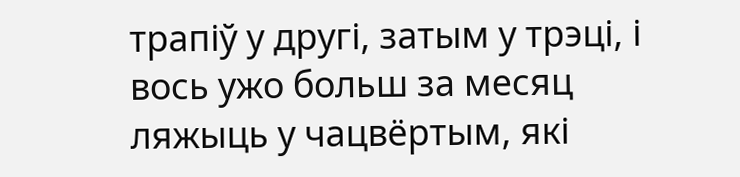трапіў у другі, затым у трэці, і вось ужо больш за месяц ляжыць у чацвёртым, які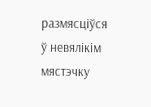размясціўся ў невялікім мястэчку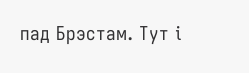пад Брэстам. Тут і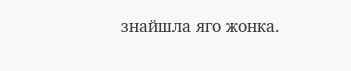знайшла яго жонка.